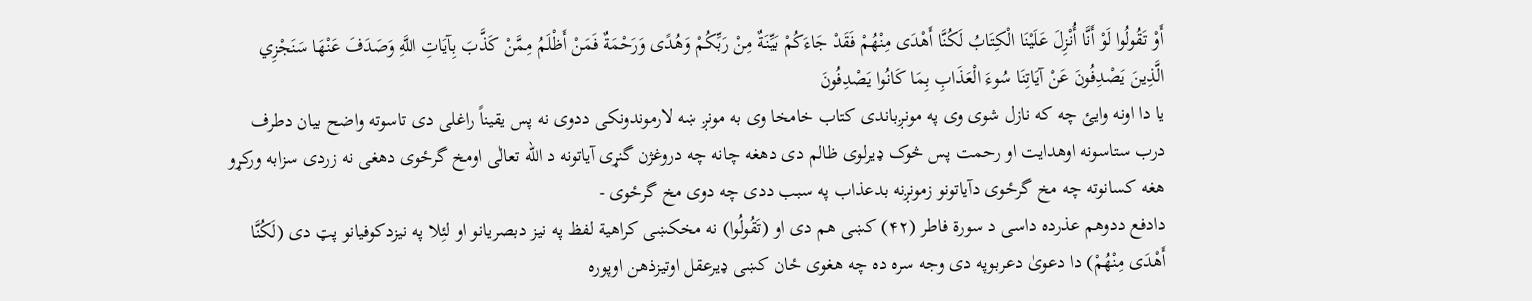أَوْ تَقُولُوا لَوْ أَنَّا أُنْزِلَ عَلَيْنَا الْكِتَابُ لَكُنَّا أَهْدَى مِنْهُمْ فَقَدْ جَاءَكُمْ بَيِّنَةٌ مِنْ رَبِّكُمْ وَهُدًى وَرَحْمَةٌ فَمَنْ أَظْلَمُ مِمَّنْ كَذَّبَ بِآيَاتِ اللَّهِ وَصَدَفَ عَنْهَا سَنَجْزِي الَّذِينَ يَصْدِفُونَ عَنْ آيَاتِنَا سُوءَ الْعَذَابِ بِمَا كَانُوا يَصْدِفُونَ
یا دا اونه وایئ چه که نازل شوی وی په مونږباندی کتاب خامخا وی به مونږ ښه لارموندونکی ددوی نه پس یقیناً راغلی دی تاسوته واضح بیان دطرف درب ستاسونه اوهدایت او رحمت پس څوک ډیرلوی ظالم دی دهغه چانه چه دروغژن گنړی آیاتونه د اللّه تعالٰی اومخ گرځوی دهغی نه زردی سزابه ورکړو هغه کسانوته چه مخ گرځوی دآیاتونو زمونږنه بدعذاب په سبب ددی چه دوی مخ گرځوی -
دادفع ددوهم عذرده داسی د سورة فاطر (۴۲) کښی هم دی او (تَقُولُوا) نه مخکښی کراهیة لفظ په نیز دبصریانو او لئِلا په نیزدکوفیانو پټ دی (لَكُنَّا أَهْدَى مِنْهُمْ) دا دعویٰ دعربوپه دی وجه سره ده چه هغوی ځان کښی ډیرعقل اوتیزذهن اوپوره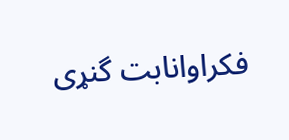فکراوانابت گنړی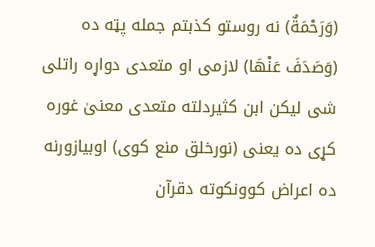(وَرَحْمَةٌ) نه روستو کذبتم جمله پټه ده (وَصَدَفَ عَنْهَا) لازمی او متعدی دواړه راتلی شی لیکن ابن کثیردلته متعدی معنیٰ غوره کړی ده یعنی (نورخلق منع کوی) اوبیازورنه ده اعراض کوونکوته دقرآن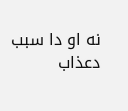نه او دا سبب دعذاب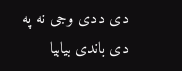دی ددی وجی نه په دی باندی بیابیا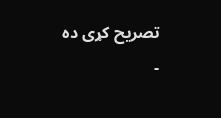تصریح کړی ده -